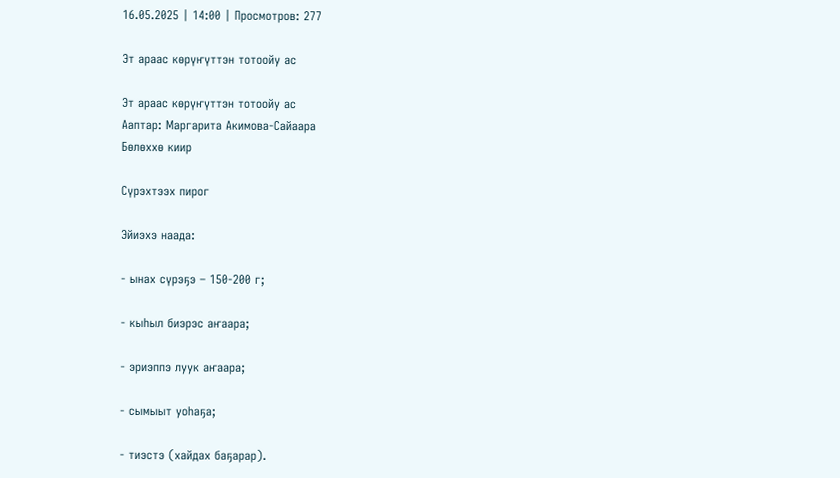16.05.2025 | 14:00 | Просмотров: 277

Эт араас көрүҥүттэн тотоойу ас

Эт араас көрүҥүттэн тотоойу ас
Ааптар: Маргарита Акимова-Сайаара
Бөлөххө киир

Сүрэхтээх пирог

Эйиэхэ наада:

- ынах сүрэҕэ – 150-200 г;

- кыһыл биэрэс аҥаара;

- эриэппэ луук аҥаара;

- сымыыт уоһаҕа;

- тиэстэ (хайдах баҕарар).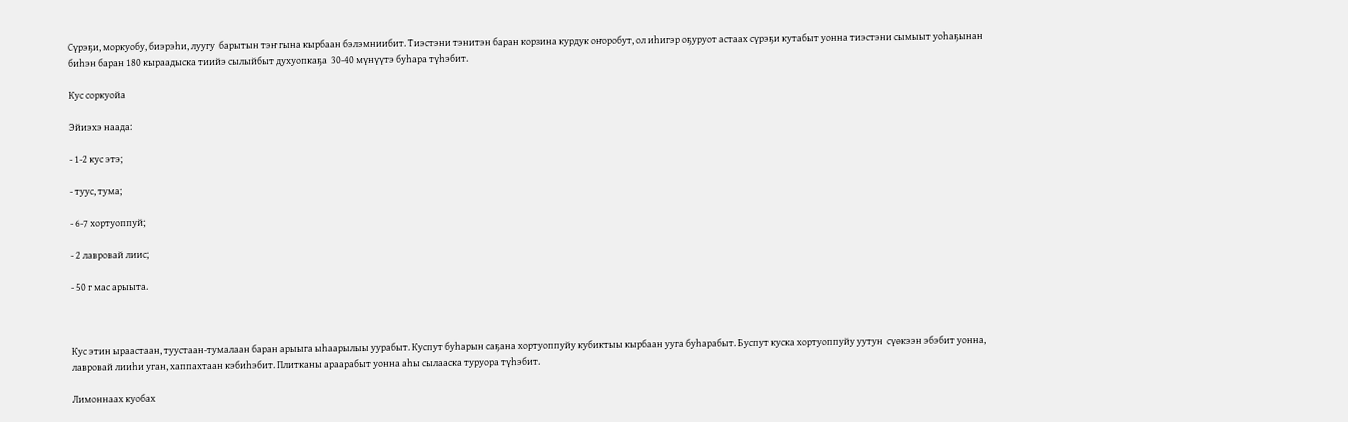Сүрэҕи, моркуобу, биэрэһи, луугу  барытын тэҥ гына кырбаан бэлэмниибит. Тиэстэни тэнитэн баран корзина курдук оҥоробут, ол иһигэр оҕуруот астаах сүрэҕи кутабыт уонна тиэстэни сымыыт уоһаҕынан биһэн баран 180 кыраадыска тиийэ сылыйбыт духуопкаҕа  30-40 мүнүүтэ буһара түһэбит.

Кус соркуойа

Эйиэхэ наада:

- 1-2 кус этэ;

- туус, тума;

- 6-7 хортуоппуй;

- 2 лавровай лиис;

- 50 г мас арыыта.



Кус этин ыраастаан, туустаан-тумалаан баран арыыга ыһаарылыы уурабыт. Куспут буһарын саҕана хортуоппуйу кубиктыы кырбаан ууга буһарабыт. Буспут куска хортуоппуйу уутун  сүөкээн эбэбит уонна, лавровай лииһи уган, хаппахтаан кэбиһэбит. Плитканы араарабыт уонна аһы сылааска туруора түһэбит.

Лимоннаах куобах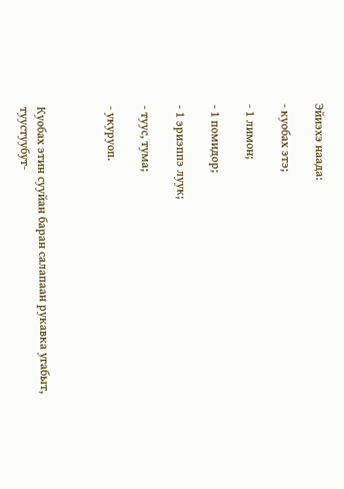Эйиэхэ наада:

- куобах этэ;

- 1 лимон;

- 1 помидор;

- 1 эриэппэ луук;

- туус, тума;

- укуруоп.



Куобах этин сууйан баран салапаан рукавка угабыт, туустуубут-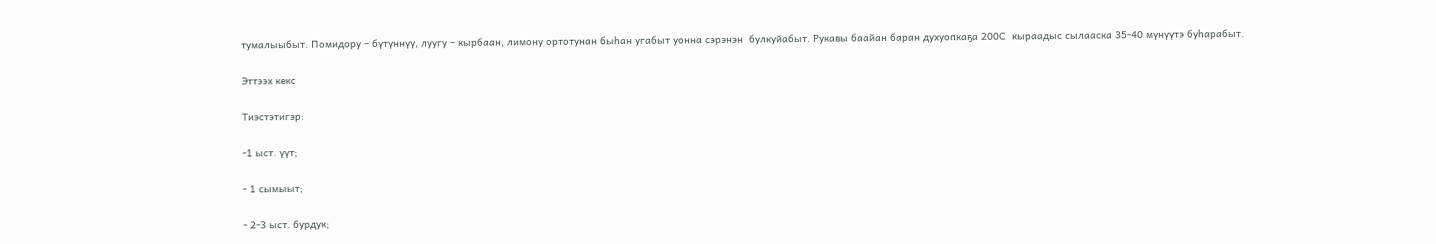тумалыыбыт. Помидору – бүтүннүү, луугу – кырбаан, лимону ортотунан быһан угабыт уонна сэрэнэн  булкуйабыт. Рукавы баайан баран духуопкаҕа 200С  кыраадыс сылааска 35-40 мүнүүтэ буһарабыт.

Эттээх кекс

Тиэстэтигэр:

-1 ыст. үүт;

- 1 сымыыт;

- 2-3 ыст. бурдук;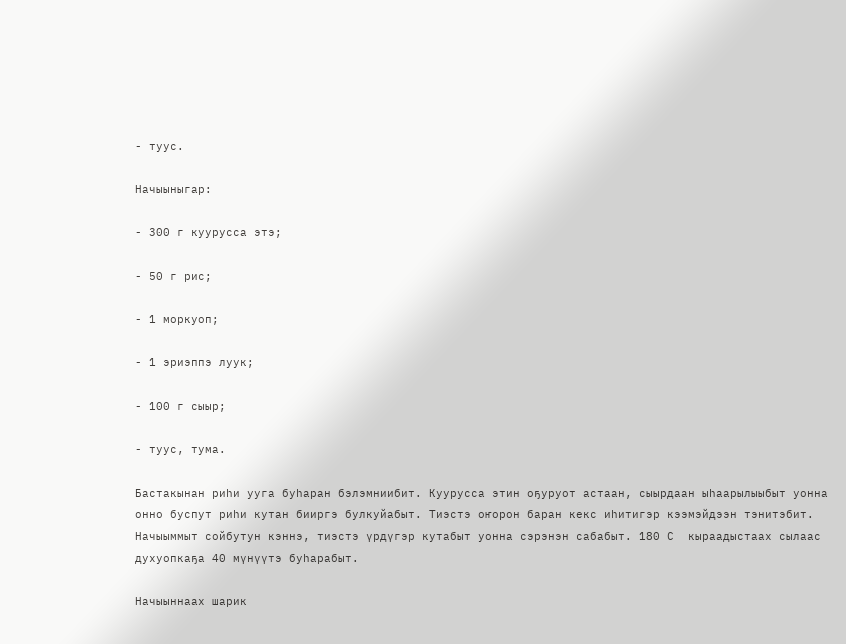- туус.

Начыыныгар:

- 300 г куурусса этэ;

- 50 г рис;

- 1 моркуоп;

- 1 эриэппэ луук;

- 100 г сыыр;

- туус, тума.

Бастакынан риһи ууга буһаран бэлэмниибит. Куурусса этин оҕуруот астаан, сыырдаан ыһаарылыыбыт уонна онно буспут риһи кутан бииргэ булкуйабыт. Тиэстэ оҥорон баран кекс иһитигэр кээмэйдээн тэнитэбит. Начыыммыт сойбутун кэннэ, тиэстэ үрдүгэр кутабыт уонна сэрэнэн сабабыт. 180 С  кыраадыстаах сылаас духуопкаҕа 40 мүнүүтэ буһарабыт.

Начыыннаах шарик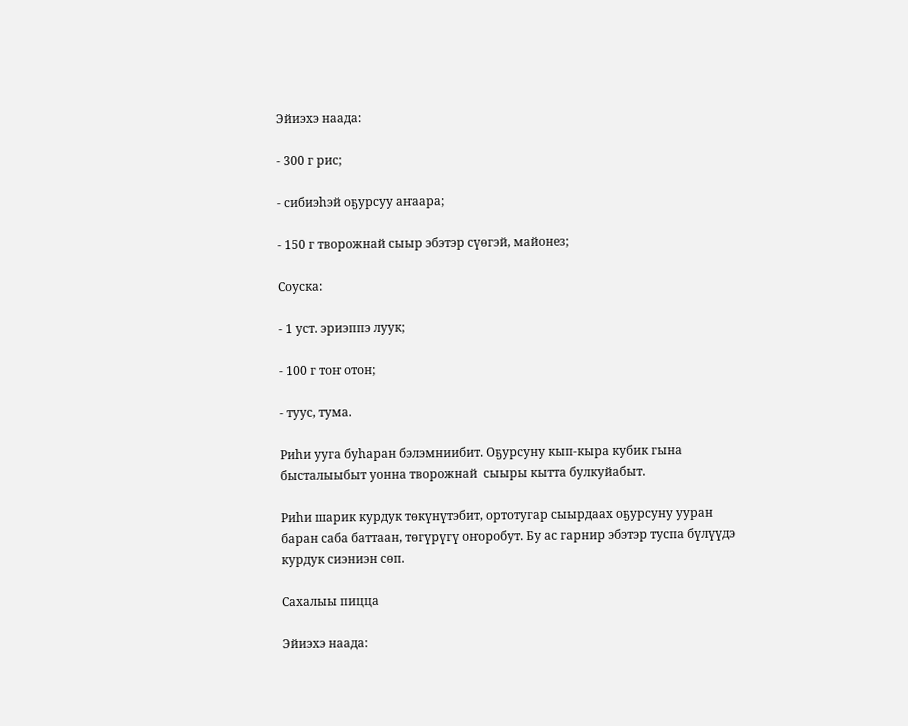Эйиэхэ наада:

- 300 г рис;

- сибиэһэй оҕурсуу аҥаара;

- 150 г творожнай сыыр эбэтэр сүөгэй, майонез;

Соуска:

- 1 уст. эриэппэ луук;

- 100 г тоҥ отон;

- туус, тума.

Риһи ууга буһаран бэлэмниибит. Оҕурсуну кып-кыра кубик гына бысталыыбыт уонна творожнай  сыыры кытта булкуйабыт.

Риһи шарик курдук төкүнүтэбит, ортотугар сыырдаах оҕурсуну ууран баран саба баттаан, төгүрүгү оҥоробут. Бу ас гарнир эбэтэр туспа бүлүүдэ курдук сиэниэн сөп.

Сахалыы пицца

Эйиэхэ наада: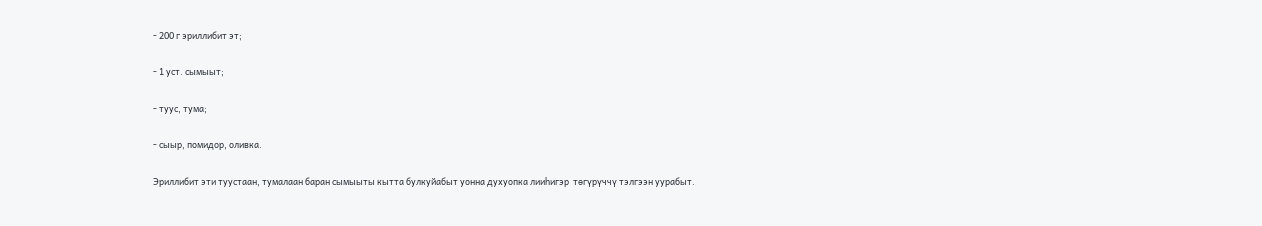- 200 г эриллибит эт;

- 1 уст. сымыыт;

- туус, тума;

- сыыр, помидор, оливка.

Эриллибит эти туустаан, тумалаан баран сымыыты кытта булкуйабыт уонна духуопка лииһигэр  төгүрүччү тэлгээн уурабыт.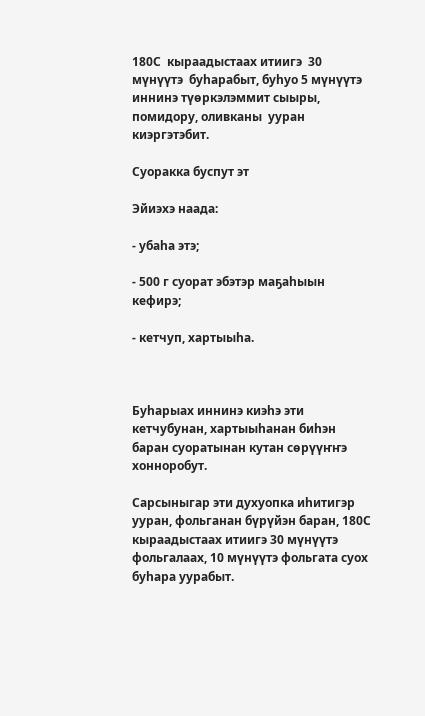180С  кыраадыстаах итиигэ  30 мүнүүтэ  буһарабыт, буһуо 5 мүнүүтэ иннинэ түөркэлэммит сыыры, помидору, оливканы  ууран киэргэтэбит.

Суоракка буспут эт

Эйиэхэ наада:

- убаһа этэ;

- 500 г суорат эбэтэр маҕаһыын кефирэ;

- кетчуп, хартыыһа.



Буһарыах иннинэ киэһэ эти кетчубунан, хартыыһанан биһэн баран суоратынан кутан сөрүүҥҥэ хонноробут.

Сарсыныгар эти духуопка иһитигэр  ууран, фольганан бүрүйэн баран, 180С кыраадыстаах итиигэ 30 мүнүүтэ фольгалаах, 10 мүнүүтэ фольгата суох буһара уурабыт.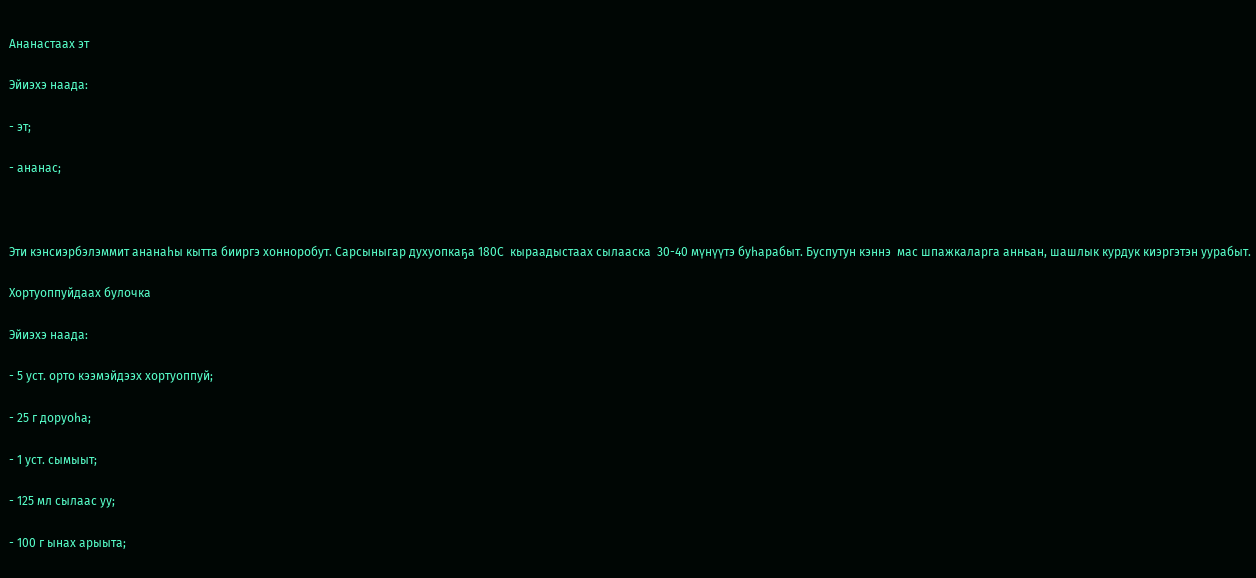Ананастаах эт

Эйиэхэ наада:

- эт;

- ананас;



Эти кэнсиэрбэлэммит ананаһы кытта бииргэ хонноробут. Сарсыныгар духуопкаҕа 180С  кыраадыстаах сылааска  30-40 мүнүүтэ буһарабыт. Буспутун кэннэ  мас шпажкаларга анньан, шашлык курдук киэргэтэн уурабыт.

Хортуоппуйдаах булочка

Эйиэхэ наада:

- 5 уст. орто кээмэйдээх хортуоппуй;

- 25 г доруоһа;

- 1 уст. сымыыт;

- 125 мл сылаас уу;

- 100 г ынах арыыта;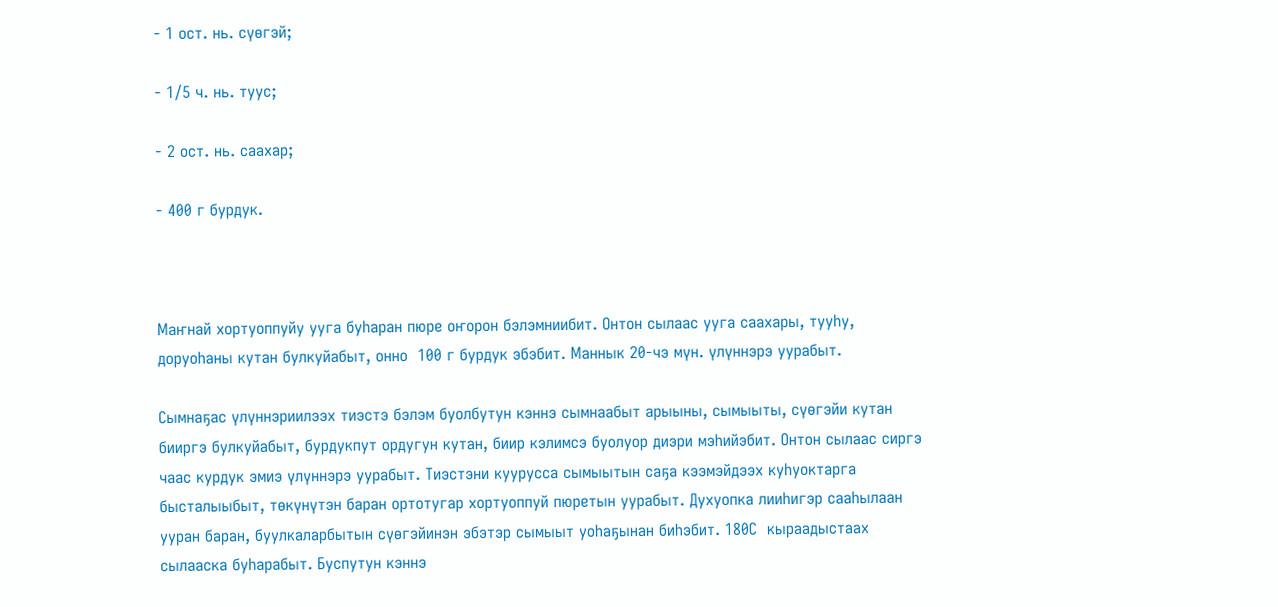- 1 ост. нь. сүөгэй;

- 1/5 ч. нь. туус;

- 2 ост. нь. саахар;

- 400 г бурдук.



Маҥнай хортуоппуйу ууга буһаран пюре оҥорон бэлэмниибит. Онтон сылаас ууга саахары, тууһу, доруоһаны кутан булкуйабыт, онно  100 г бурдук эбэбит. Маннык 20-чэ мүн. үлүннэрэ уурабыт.

Сымнаҕас үлүннэриилээх тиэстэ бэлэм буолбутун кэннэ сымнаабыт арыыны, сымыыты, сүөгэйи кутан бииргэ булкуйабыт, бурдукпут ордугун кутан, биир кэлимсэ буолуор диэри мэһийэбит. Онтон сылаас сиргэ чаас курдук эмиэ үлүннэрэ уурабыт. Тиэстэни куурусса сымыытын саҕа кээмэйдээх куһуоктарга бысталыыбыт, төкүнүтэн баран ортотугар хортуоппуй пюретын уурабыт. Духуопка лииһигэр сааһылаан  ууран баран, буулкаларбытын сүөгэйинэн эбэтэр сымыыт уоһаҕынан биһэбит. 180С  кыраадыстаах сылааска буһарабыт. Буспутун кэннэ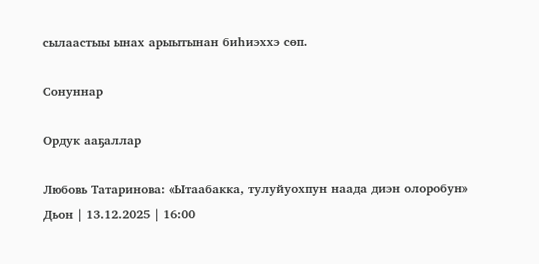сылаастыы ынах арыытынан биһиэххэ сөп.

Сонуннар

Ордук ааҕаллар

Любовь Татаринова: «Ытаабакка, тулуйуохпун наада диэн олоробун»
Дьон | 13.12.2025 | 16:00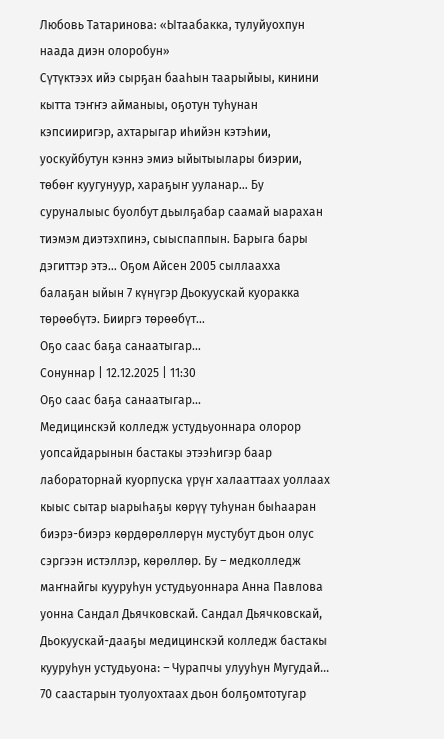Любовь Татаринова: «Ытаабакка, тулуйуохпун наада диэн олоробун»
Сүтүктээх ийэ сырҕан бааһын таарыйыы, кинини кытта тэҥҥэ айманыы, оҕотун туһунан кэпсииригэр, ахтарыгар иһийэн кэтэһии, уоскуйбутун кэннэ эмиэ ыйытыылары биэрии, төбөҥ куугунуур, хараҕыҥ ууланар... Бу суруналыыс буолбут дьылҕабар саамай ыарахан тиэмэм диэтэхпинэ, сыыспаппын. Барыга бары дэгиттэр этэ... Оҕом Айсен 2005 сыллаахха балаҕан ыйын 7 күнүгэр Дьокуускай куоракка төрөөбүтэ. Бииргэ төрөөбүт...
Оҕо саас баҕа санаатыгар...
Сонуннар | 12.12.2025 | 11:30
Оҕо саас баҕа санаатыгар...
Медицинскэй колледж устудьуоннара олорор уопсайдарынын бастакы этээһигэр баар лабораторнай куорпуска үрүҥ халааттаах уоллаах кыыс сытар ыарыһаҕы көрүү туһунан быһааран биэрэ-биэрэ көрдөрөллөрүн мустубут дьон олус сэргээн истэллэр, көрөллөр. Бу – медколледж маҥнайгы кууруһун устудьуоннара Анна Павлова уонна Сандал Дьячковскай. Сандал Дьячковскай, Дьокуускай-дааҕы медицинскэй колледж бастакы кууруһун устудьуона: – Чурапчы улууһун Мугудай...
70 саастарын туолуохтаах дьон болҕомтотугар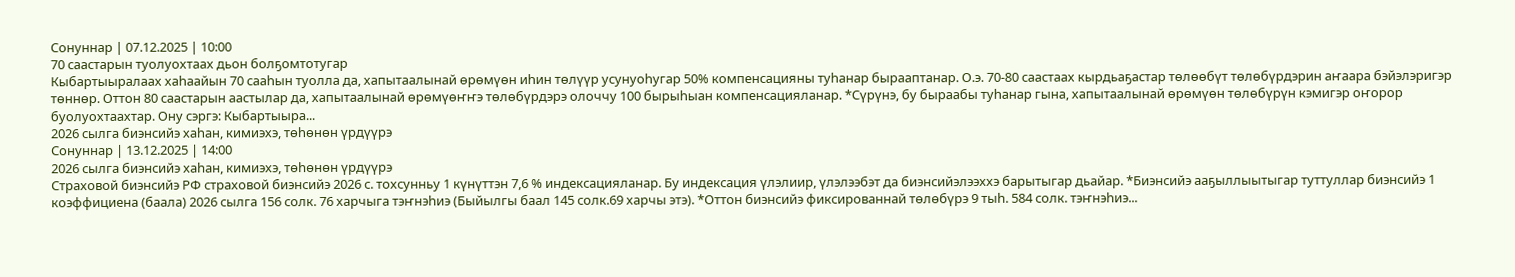Сонуннар | 07.12.2025 | 10:00
70 саастарын туолуохтаах дьон болҕомтотугар
Кыбартыыралаах хаһаайын 70 сааһын туолла да, хапытаалынай өрөмүөн иһин төлүүр усунуоһугар 50% компенсацияны туһанар бырааптанар. О.э. 70-80 саастаах кырдьаҕастар төлөөбүт төлөбүрдэрин аҥаара бэйэлэригэр төннөр. Оттон 80 саастарын аастылар да, хапытаалынай өрөмүөҥҥэ төлөбүрдэрэ олоччу 100 бырыһыан компенсацияланар. *Сүрүнэ, бу быраабы туһанар гына, хапытаалынай өрөмүөн төлөбүрүн кэмигэр оҥорор буолуохтаахтар. Ону сэргэ: Кыбартыыра...
2026 сылга биэнсийэ хаһан, кимиэхэ, төһөнөн үрдүүрэ
Сонуннар | 13.12.2025 | 14:00
2026 сылга биэнсийэ хаһан, кимиэхэ, төһөнөн үрдүүрэ
Страховой биэнсийэ РФ страховой биэнсийэ 2026 с. тохсунньу 1 күнүттэн 7,6 % индексацияланар. Бу индексация үлэлиир, үлэлээбэт да биэнсийэлээххэ барытыгар дьайар. *Биэнсийэ ааҕыллыытыгар туттуллар биэнсийэ 1 коэффициена (баала) 2026 сылга 156 солк. 76 харчыга тэҥнэһиэ (Быйылгы баал 145 солк.69 харчы этэ). *Оттон биэнсийэ фиксированнай төлөбүрэ 9 тыһ. 584 солк. тэҥнэһиэ...